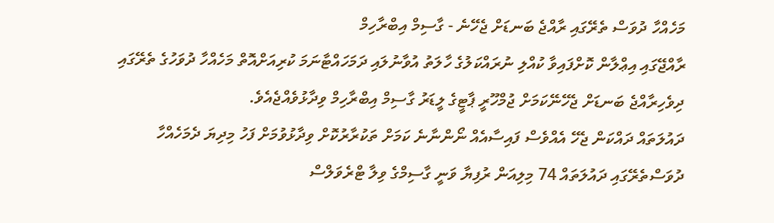މަހެއްހާ ދުވަސް ތެރޭގައި ރާއްޖެ ބަނޑަށް ޖެހޭނެ - ގާސިމް އިބްރާހިމް
ރާއްޖޭގައި އިޢްލާން ކޮށްފައިވާ ކުއްލި ނުރައްކަލުގެ ހާލަތު އުވާނުލައި ދަމަހައްޓާނަމަ ކުރިއަށްއޮތް މަހެއްހާ ދުވަހުގެ ތެރޭގައި ދިވެހިރާއްޖެ ބަނޑަށް ޖެހޭނޭކަމަށް ޖުމްހޫރީ ޕާޓީގެ ލީޑަރު ގާސިމް އިބްރާހިމް ވިދާޅުވެއްޖެއެވެ.
ދައުލަތައް ދައްކަން ޖެހޭ އެއްވެސް ފައިސާއެއް ނޯންނާނެ ކަމަށް ތަކުރާރުކޮށް ވިދާޅުވުމަށް ފަހު މިދިޔަ ދެމަހެއްހާ ދުވަސްތެރޭގައި ދައުލަތައް 74 މިލިއަން ރުފިޔާ ވަނީ ގާސިމްގެ ވިލާ ޓްރެވަލްސް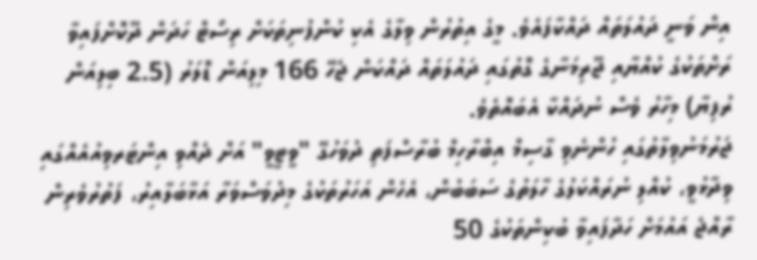އިން ވަނީ ދައުލަތައް ދައްކާފައެވެ. މީގެ އިތުރުން ވިލާގެ އެކި ކުންފުނިތަކަށް ރިސޯޓް ހަދަން ދޫކޮށްފައިވާ ރަށްތަކުގެ ކުއްޔާއި ޖޫރިމަނާގެ ގޮތުގައި ދައުލަތައް ދައްކަން ޖެހޭ 166 މިލިއަން ޑޮލަރު (2.5 ބިލިއަން ރުފިޔާ) މިހާރު ވެސް ނުދައްކާ އެބައޮތެވެ.
ޖަރުމަނުވިލާތުގައި ހުންނެވި ގާސިމް އިބްރާހިމް ބުރާސްފަތި ދުވަހުގޭ "ވީޓީވީ" އަށް ދެއްވި އިންޓަރވިއުއެއްގައި ވިދާޅުވީ، ކުއްލި ނުރައްކަލުގެ ހާލަތުގެ ސަބަބުން، އެހެން އަހަރުތަކުގެ މިދުވަސްވަރާ އަޅާބަލާއިރު، ފަތުރުވެރިން ރާއްޖެ އައުމަށް ހަދާފައިވާ ބުކިންތަކުގެ 50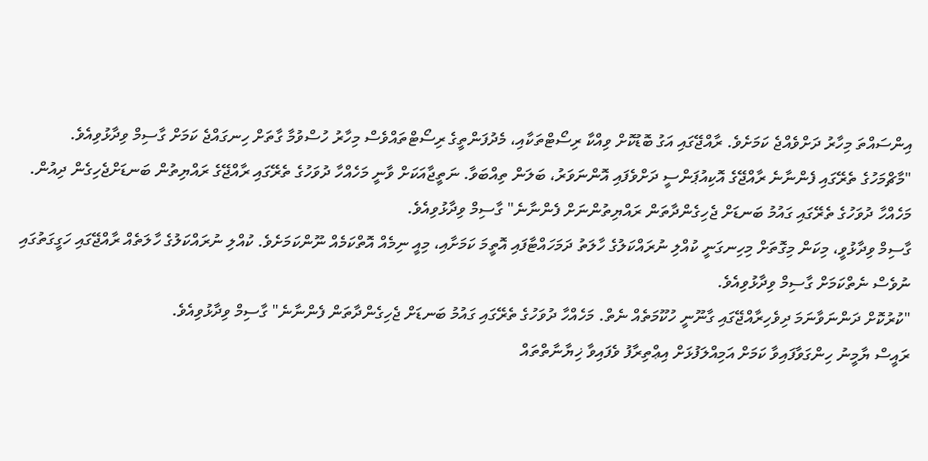އިންސައްތަ މިހާރު ދަށްވެއްޖެ ކަމަށެވެ. ރާއްޖޭގައި އަގު ބޮޑުކޮށް ވިއްކާ ރިސޯޓްތަކާއި، މެދުފަންތީގެ ރިސޯޓްތައްވެސް މިހާރު ހުސްވުމާ ގާތަށް ހިނގައްޖެ ކަމަށް ގާސިމް ވިދާޅުވިއެވެ.
"މާޗްމަހުގެ ތެރޭގައި ފެންނާނެ ރާއްޖޭގެ އޮކިއުޕަންސީ ދަށްވެފައި އޮންނަވަރު، ބަލަން ތިއްބަވާ. ނަތީޖާއަކަށް ވާނީ މަހެއްހާ ދުވަހުގެ ތެރޭގައި ރާއްޖޭގެ ރައްޔިތުން ބަނޑަށްޖެހިގެން ދިއުން. މަހެއްހާ ދުވަހުގެ ތެރޭގައި ގައުމު ބަނޑަށް ޖެހިގެންދާތަން ރައްޔިތުންނަށް ފެންނާނެ" ގާސިމް ވިދާޅުވިއެވެ.
ގާސިމް ވިދާޅުވީ، މިކަން މިގޮތަށް މިހިނގަނީ ކުއްލި ނުރައްކަލުގެ ހާލަތު ދަމަހައްޓާފައި އޮތީމަ ކަމަށާއި، މިއީ ނިމެއް އޮތްކަމެއް ނޫންކަމަށެވެ. ކުއްލި ނުރައްކަލުގެ ހާލަތެއް ރާއްޖޭގައި ހަގީގަތުގައި ނުވެސް ނެތްކަމަށް ގާސިމް ވިދާޅުވިއެވެ.
"ކުރުކޮށް ދަންނަވާނަމަ ދިވެހިރާއްޖޭގައި ގާނޫނީ ހުކޫމަތެއް ނެތް. މަހެއްހާ ދުވަހުގެ ތެރޭގައި ގައުމު ބަނޑަށް ޖެހިގެންދާތަން ފެންނާނެ" ގާސިމް ވިދާޅުވިއެވެ.
ރައީސް ޔާމީނު ހިންގަވާފައިވާ ކަމަށް އަމިއްލަފުޅަށް އިޢްތިރާފު ވެފައިވާ ޚިޔާނާތްތައް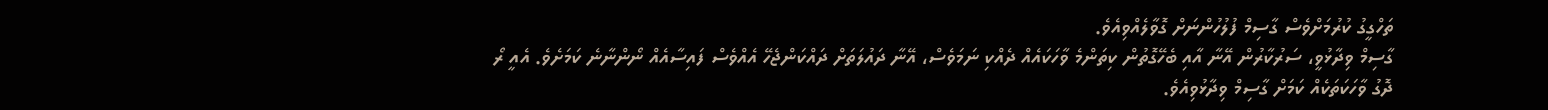ތަހްގީގު ކުރުމަށްވެސް ގާސިމް ފުލުހުންނަށް ގޮވާލެއްވިއެވެ.
ގާސިމް ވިދާޅުވީ، ސަރުކާރުން އޭނާ އާއި ބެހޭގޮތުން ކިތަންމެ ވާހަކައެއް ދެއްކި ނަމަވެސް، އޭނާ ދައުލަތަށް ދައްކަންޖެހޭ އެއްވެސް ފައިސާއެއް ނޯންނާނެ ކަމަށެވެ. އެއީ ރޯ ދޮގު ވާހަކަތަކެއް ކަމަށް ގާސިމް ވިދާޅުވިއެވެ.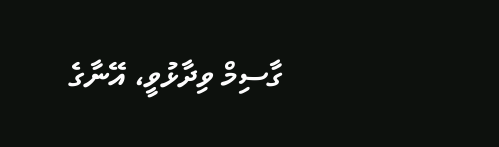ގާސިމް ވިދާޅުވީ، އޭނާގެ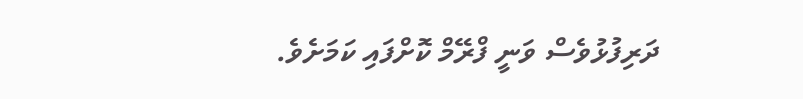ދަރިފުޅުވެސް ވަނީ ފްރޭމް ކޮށްފައި ކަމަށެވެ.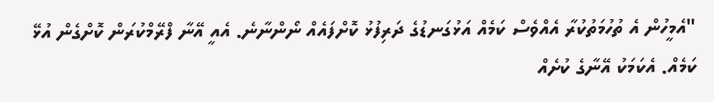"އެމީހުން އެ ތުހުމަތުކުރާ އެއްވެސް ކަމެއް އަޅުގަނޑުގެ ދަރިފުޅު ކޮށްފައެއް ނޯންނާނެ. އެއީ އޭނާ ފްރޭމްކުރަން ކޮށްގެން އުޅޭ ކަމެއް. އެކަމަކު އޭނާގެ ކުށެއް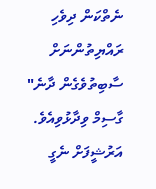ނެތްކަން ދިވެހި ރައްޔިތުންނަށް ސާބިތުވެގެން ދާނެ" ގާސިމް ވިދާޅުވިއެވެ.
އަރުޝީފަށް ނެގީ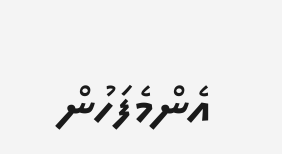އެންމެފަހުން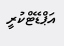އަޕްޑޭޓްކުރީ